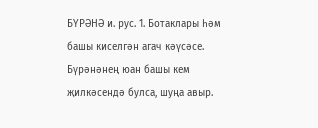БҮРӘНӘ и. рус. 1. Ботаклары һәм башы киселгән агач кәүсәсе. Бүрәнәнең юан башы кем җилкәсендә булса, шуңа авыр.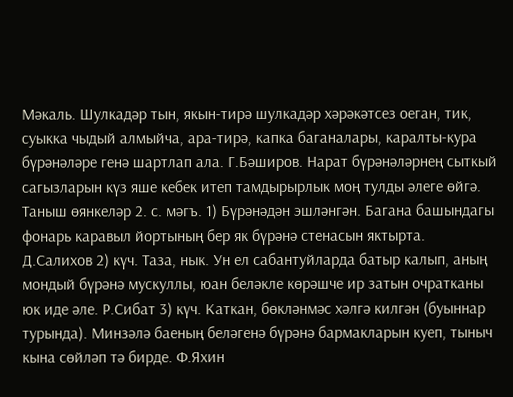Мәкаль. Шулкадәр тын, якын-тирә шулкадәр хәрәкәтсез оеган, тик, суыкка чыдый алмыйча, ара-тирә, капка баганалары, каралты-кура бүрәнәләре генә шартлап ала. Г.Бәширов. Нарат бүрәнәләрнең сыткый сагызларын күз яше кебек итеп тамдырырлык моң тулды әлеге өйгә. Таныш өянкеләр 2. с. мәгъ. 1) Бүрәнәдән эшләнгән. Багана башындагы фонарь каравыл йортының бер як бүрәнә стенасын яктырта. Д.Салихов 2) күч. Таза, нык. Ун ел сабантуйларда батыр калып, аның мондый бүрәнә мускуллы, юан беләкле көрәшче ир затын очратканы юк иде әле. Р.Сибат 3) күч. Каткан, бөкләнмәс хәлгә килгән (буыннар турында). Минзәлә баеның беләгенә бүрәнә бармакларын куеп, тыныч кына сөйләп тә бирде. Ф.Яхин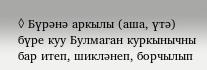◊ Бүрәнә аркылы (аша, үтә) бүре куу Булмаган куркынычны бар итеп, шикләнеп, борчылып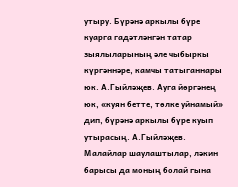утыру. Бүрәнә аркылы бүре куарга гадәтләнгән татар зыялыларының әле чыбыркы күргәннәре, камчы татыганнары юк. А.Гыйләҗев. Ауга йөргәнең юк, «куян бетте, төлке уйнамый» дип, бүрәнә аркылы бүре куып утырасың. А.Гыйләҗев. Малайлар шаулаштылар, ләкин барысы да моның болай гына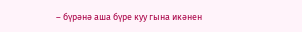– бүрәнә аша бүре куу гына икәнен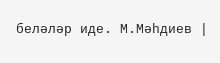беләләр иде. М.Мәһдиев |